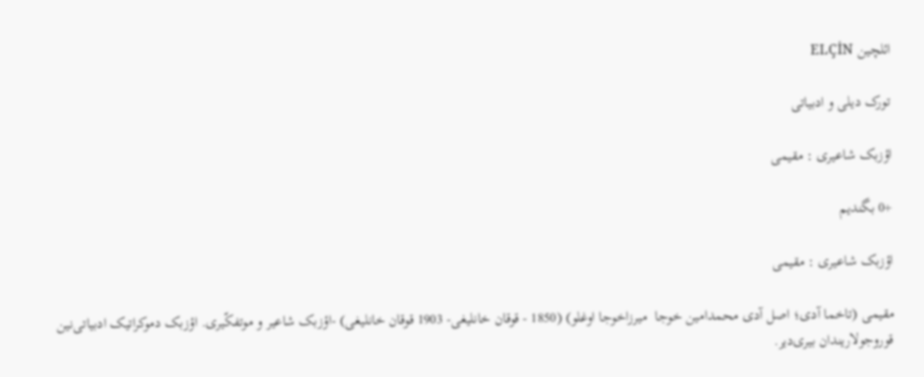ائلچین ELÇİN

تورک دیلی و ادبیاتی

اؤزبک شاعیری : مقیمی

+0 بگندیم

اؤزبک شاعیری : مقیمی

مقیمی (تاخما آدی؛ اصل آدی محمدامین خوجا  میرزاخوجا اوغلو) (1850 - قوقان خانلیغی- 1903 قوقان خانلیغی) -اؤزبک شاعیر و موتفکّیری. اؤزبک دموکراتیک ادبیاتی‌نین قوروجولاریندان بیری‌دیر.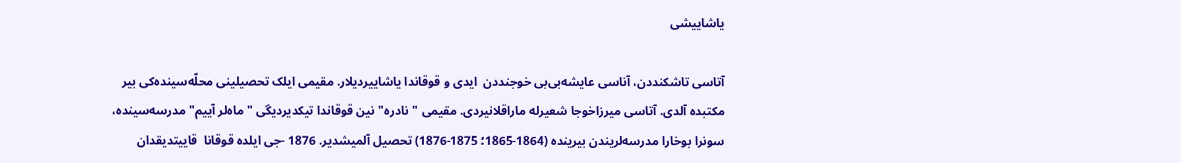یاشاییشی

آتاسی تاشکنددن، آناسی عایشه‌بی‌بی خوجنددن  ایدی و قوقاندا یاشاییردیلار. مقیمی ایلک تحصیلینی محلّه‌سینده‌کی بیر مکتبده آلدی. آتاسی میرزاخوجا شعیرله ماراقلانیردی. مقیمی "نادره"نین قوقاندا تیکدیردیگی "ماه‌لر آییم" مدرسه‌سینده، سونرا بوخارا مدرسه‌لریندن بیرینده (1864-1865؛ 1875-1876) تحصیل آلمیشدیر. 1876 -جی ایلده قوقانا  قاییتدیقدان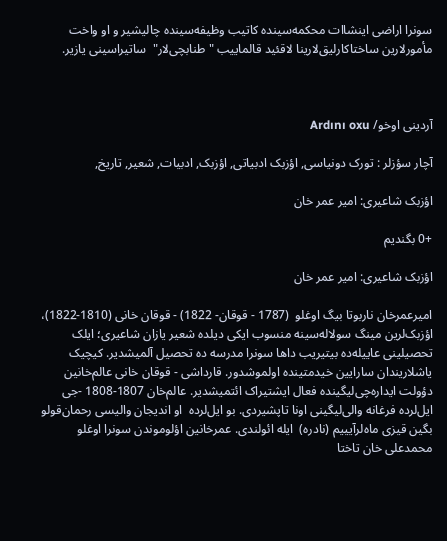سونرا اراضی اینشاات محکمه‌سینده کاتیب وظیفه‌سینده چالیشیر و او واخت مأمورلارین ساختاکارلیق‌لارینا لاقئید قالماییب "طنابچی‌لار‌"  ساتیراسینی یازیر.



آردینی اوخو/ Ardını oxu

آچار سؤزلر : تورک دونیاسی, اؤزبک ادبیاتی, اؤزبک, ادبیات, شعیر, تاریخ,

اؤزبک شاعیری: امیر عمر خان

+0 بگندیم

اؤزبک شاعیری: امیر عمر خان

امیر‌عمرخان ناربوتا بیگ اوغلو  (1787 - قوقان- 1822) - قوقان خانی (1810-1822)، اؤزبک‌لرین مینگ سولاله‌سینه منسوب ایکی دیلده شعیر یازان شاعیری؛ ایلک تحصیلینی عاییله‌ده بیتیریب داها سونرا مدرسه ده تحصیل آلمیشدیر. کیچیک یاشلاریندان سارایین خیدمتینده اولموشدور. قارداشی - قوقان خانی عالم‌خانین دؤولت ایداره‌چی‌لیگینده فعال ایشتیراک ائتمیشدیر. عالم‌خان 1807-1808 -جی ایل‌لرده فرغانه والی‌لیگینی اونا تاپشیردی. بو ایل‌لرده  او اندیجان والیسی رحمان‌قولو بگین قیزی ماه‌لرآیییم (نادره)  ایله ائولندی. عمرخانین اؤلوموندن سونرا اوغلو محمدعلی خان تاختا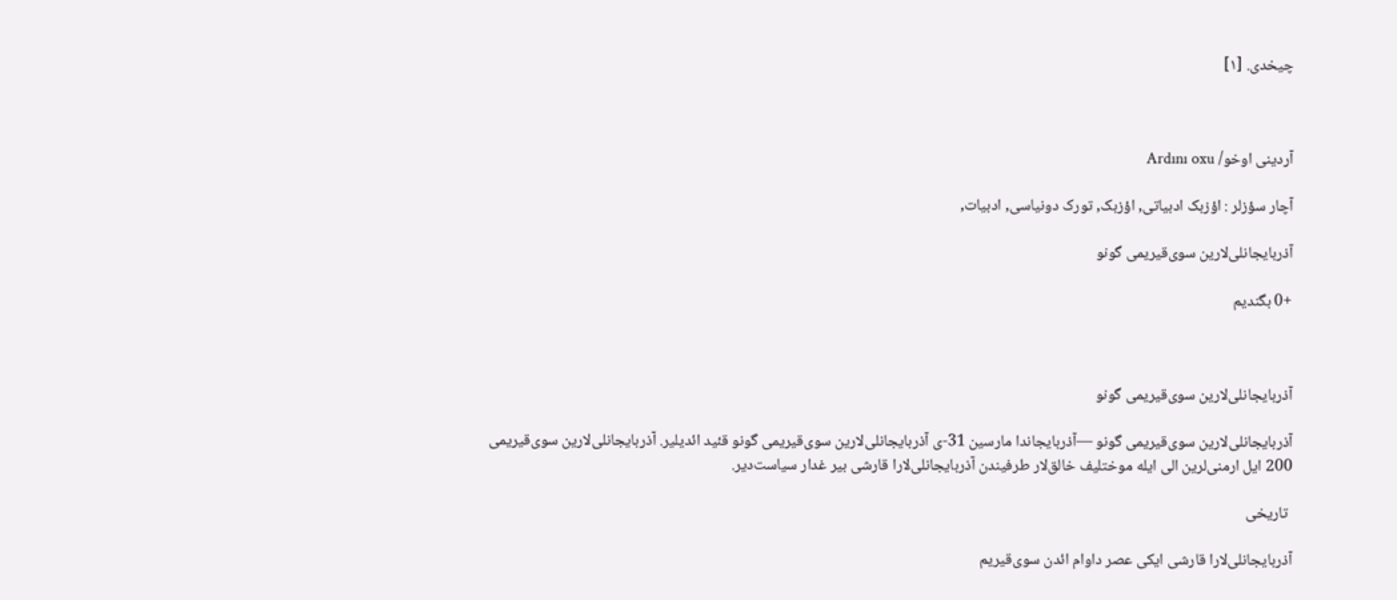چیخدی. [۱]



آردینی اوخو/ Ardını oxu

آچار سؤزلر : اؤزبک ادبیاتی, اؤزبک, تورک دونیاسی, ادبیات,

آذربایجانلی‌لارین سوی‌قیریمی گونو

+0 بگندیم



آذربایجانلی‌لارین سوی‌قیریمی گونو

آذربایجانلی‌لارین سوی‌قیریمی گونو —آذربایجاندا مارسین 31-ی آذربایجانلی‌لارین سوی‌قیریمی گونو قئید ائدیلیر. آذربایجانلی‌لارین سوی‌قیریمی 200 ایل ارمنی‌لرین الی ایله موختلیف خالق‌لار طرفیندن آذربایجانلی‌لارا قارشی بیر غدار سیاست‌دیر.

 تاریخی

آذربایجانلی‌لارا قارشی ایکی عصر داوام ائدن سوی‌قیریم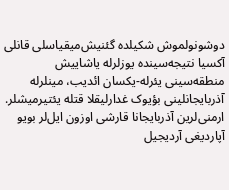دوشونولموش شکیلده گئنیش‌میقیاسلی قانلی آکسیا نتیجه‌سینده یوزلرله یاشاییش منطقه‌سینی یئرله-یکسان ائدیب، مینلرله آذربایجانلینی بؤیوک غدارلیقلا قتله یئتیرمیشلر. ارمنی‌لرین آذربایجانا قارشی اوزون ایل‌لر بویو آپاردیغی آردیجیل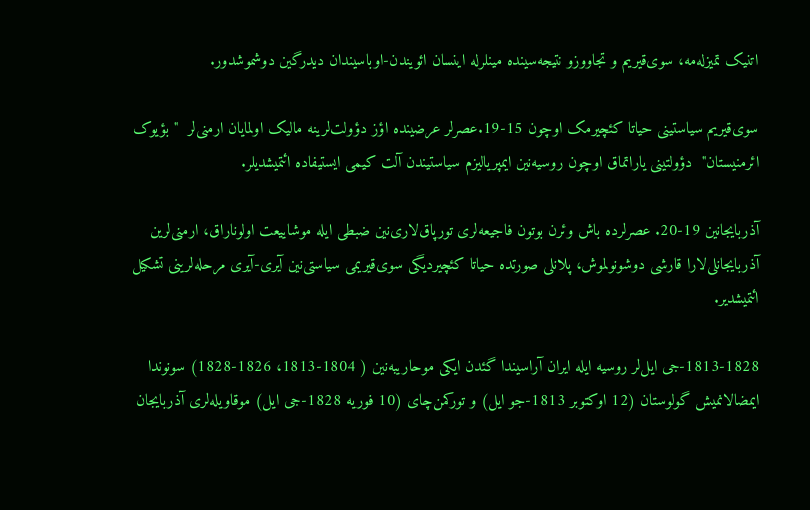اتنیک تمیزله‌مه، سوی‌قیریم و تجاووزو نتیجه‌سینده مینلرله اینسان ائویندن-اوباسیندان دیدرگین دوشموشدور.

سوی‌قیریم سیاستینی حیاتا کئچیرمک اوچون 15-19.عصرلر عرضینده اؤز دؤولت‌لرینه مالیک اولمایان ارمنی‌لر  "بؤیوک ائرمنیستان‌"  دؤولتینی یاراتماق اوچون روسیه‌نین ایمپریالیزم سیاستیندن آلت کیمی ایستیفاده ائتمیشدیلر.

آذربایجانین 19-20. عصرلرده باش وئرن بوتون فاجیعه‌لری تورپاق‌لاری‌نین ضبطی ایله موشاییعت اولوناراق، ارمنی‌لرین آذربایجانلی‌لارا قارشی دوشونولموش، پلانلی صورتده حیاتا کئچیردیگی سوی‌قیریمی سیاستی‌نین آیری-آیری مرحله‌لرینی تشکیل ائتمیشدیر.

1813-1828-جی ایل‌لر روسیه ایله ایران آراسیندا گئدن ایکی موحاریبه‌نین ( 1804-1813، 1826-1828) سونوندا ایمضالانمیش گولوستان (12 اوکتوبر 1813-جو ایل) و تورکمن‌چای (10 فوریه 1828-جی ایل) موقاویله‌لری آذربایجان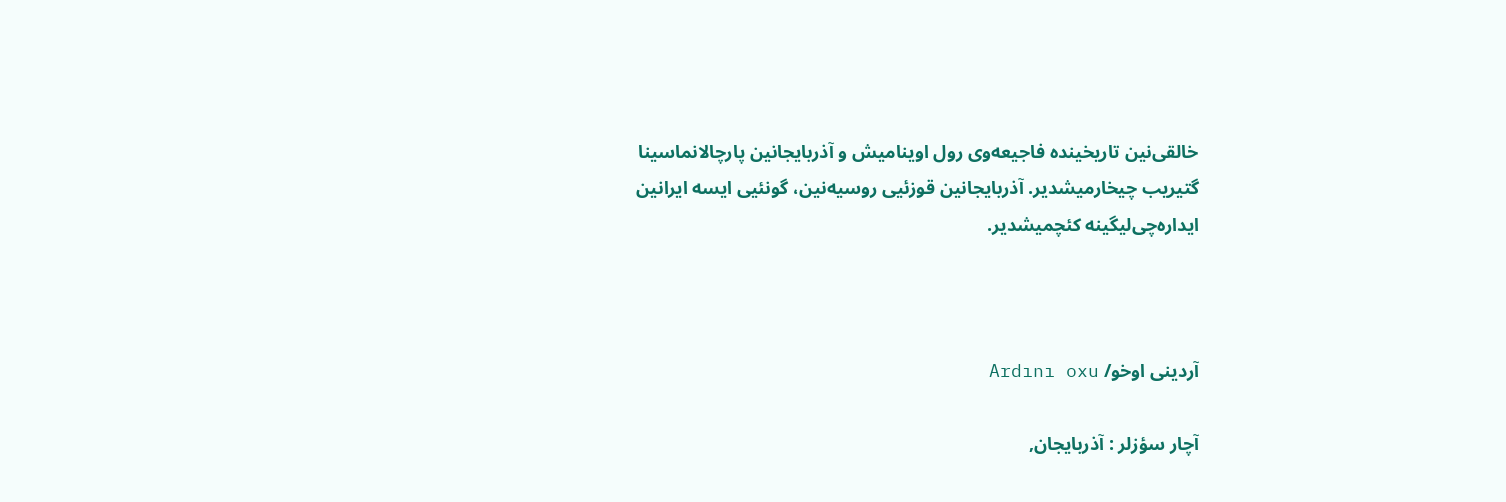خالقی‌نین تاریخینده فاجیعه‌وی رول اوینامیش و آذربایجانین پارچالانماسینا گتیریب چیخارمیشدیر. آذربایجانین قوزئیی روسیه‌نین، گونئیی ایسه ایرانین ایداره‌چی‌لیگینه کئچمیشدیر.



آردینی اوخو/ Ardını oxu

آچار سؤزلر : آذربایجان,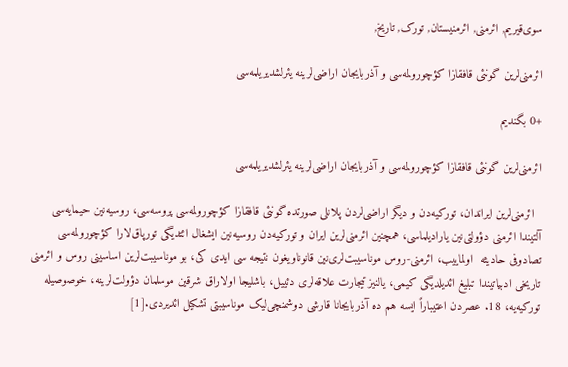سوی‌قیریم, ائرمنی, ائرمنیستان, تورک, تاریخ,

ائرمنی‌‌لرین گونئی قافقازا کؤچورولمه‌سی و آذربایجان اراضی‌‌لرینه یئرلشدیریلمه‌سی

+0 بگندیم

ائرمنی‌‌لرین گونئی قافقازا کؤچورولمه‌سی و آذربایجان اراضی‌‌لرینه یئرلشدیریلمه‌سی

  ائرمنی‌‌لرین ایراندان، تورکیه‌دن و دیگر اراضی‌‌لردن پلانلی صورتده گونئی قافقازا کؤچورولمه‌سی پروسه‌سی، روسیه‌نین حیمایه‌‌‌سی آلتیندا ائرمنی دؤولتی‌نین یارادیلماسی، همچنین ائرمنی‌‌لرین ایران و تورکیه‌دن روسیه‌نین ایشغال ائتدیگی تورپاق‌لارا کؤچورولمه‌سی تصادوفی حادیثه  اولماییب، ائرمنی-روس موناسیبت‌لری‌نین قانوناویغون نتیجه سی ایدی کی، بو موناسیبت‌لرین اساسینی روس و ائرمنی تاریخی ادبیاتیندا تبلیغ ائدیلدیگی کیمی، یالنیز تیجارت علاقه‌‌لری دئییل، باشلیجا او‌لاراق شرقین موسلمان دؤولت‌لرینه، خوصوصیله تورکیه‌یه، 18. عصردن اعتیباراً ایسه هم ده آذربایجانا قارشی دوشمنچی‌لیک موناسیبتی تشکیل ائدیردی.[1]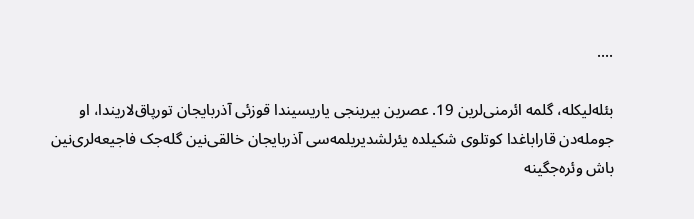....

بئله‌لیکله، گلمه ائرمنی‌‌لرین 19. عصرین بیرینجی یاریسیندا قوزئی آذربایجان تورپاق‌لاریندا، او جومله‌دن قاراباغدا کوتلوی شکیلده یئرلشدیریلمه‌سی آذربایجان خالقی‌نین گله‌جک فاجیعه‌لری‌نین باش وئره‌جگینه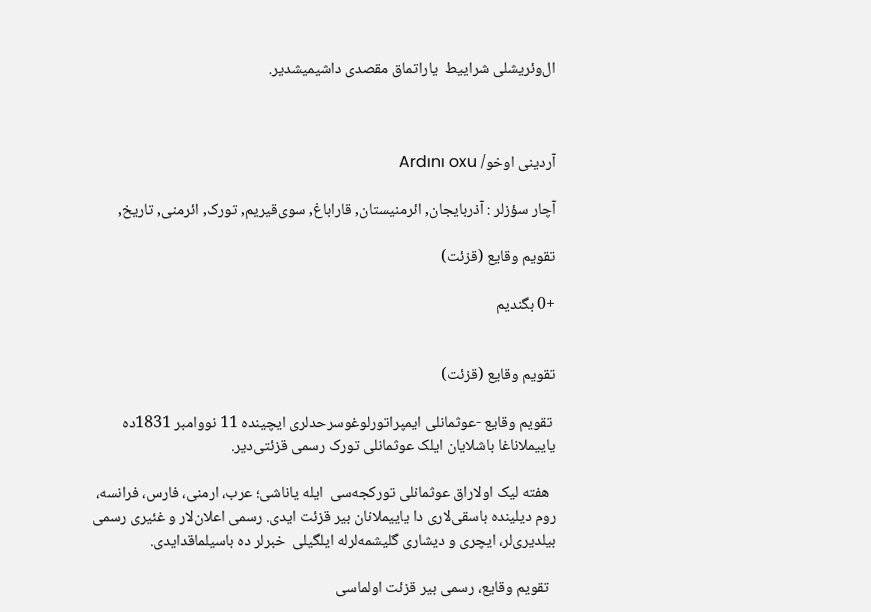ال‌وئریشلی شراییط  یاراتماق مقصدی داشیمیشدیر.



آردینی اوخو/ Ardını oxu

آچار سؤزلر : آذربایجان, ائرمنیستان, قاراباغ, سوی‌قیریم, تورک, ائرمنی, تاریخ,

تقویم وقایع (قزئت)

+0 بگندیم


تقویم وقایع (قزئت)

 تقویم وقایع -عوثمانلی ایمپراتورلوغوسرحدلری ایچینده 11 نووامبر 1831ده یاییملاناغا باشلایان ایلک عوثمانلی تورک رسمی قزئتی‌دیر.

  هفته لیک اولاراق عوثمانلی تورکجه‌سی  ایله یاناشی؛ عرب، ارمنی، فارس، فرانسه، روم دیلینده باسقی‌لاری دا یاییملانان بیر قزئت ‌ایدی. رسمی اعلان‌لار و غئیری رسمی بیلدیری‌لر، ایچری و دیشاری گلیشمه‌لرله ایلگیلی  خبرلر ده باسیلماقدایدی.

  تقویم وقایع، رسمی بیر قزئت اولماسی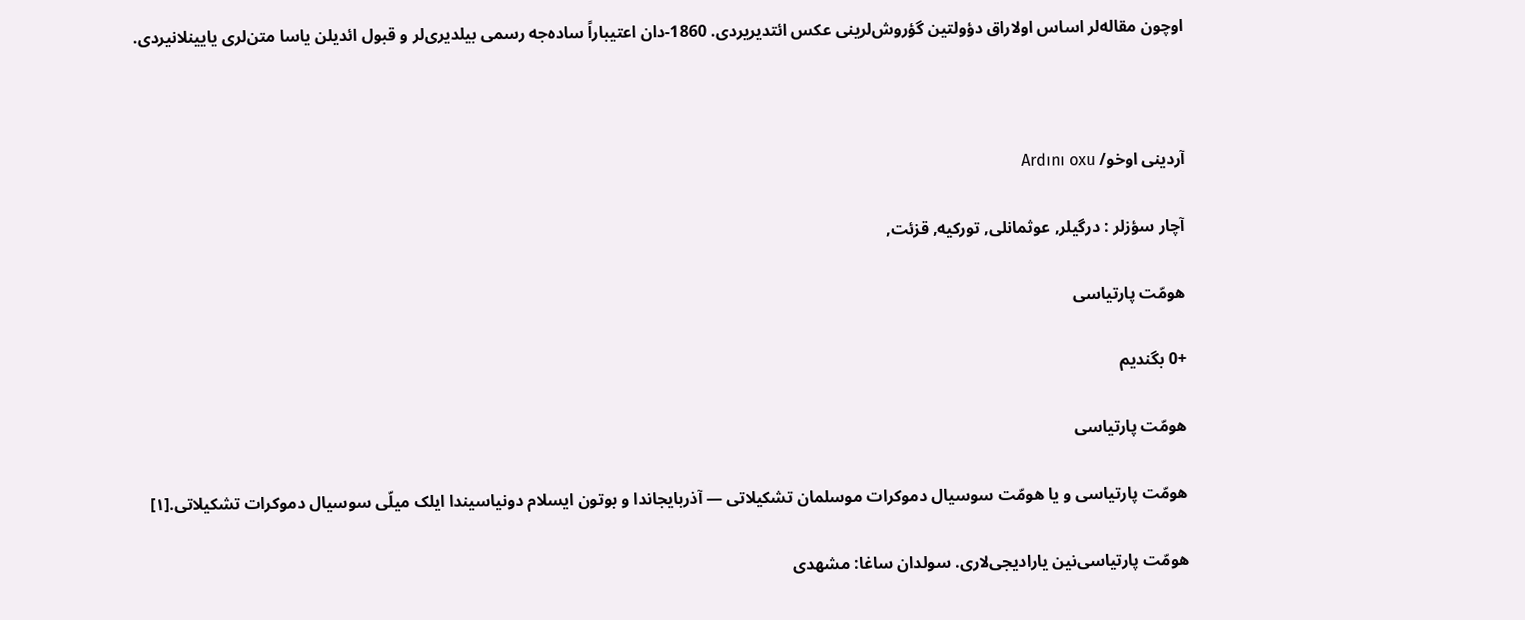اوچون مقاله‌لر اساس اولاراق دؤولتین گؤروش‌لرینی عکس ائتدیریردی. 1860-دان اعتیباراً ساده‌جه رسمی بیلدیری‌لر و قبول ائدیلن یاسا متن‌لری یایینلانیردی.



آردینی اوخو/ Ardını oxu

آچار سؤزلر : درگیلر, عوثمانلی, تورکیه, قزئت,

هومّت پارتیاسی

+0 بگندیم

هومّت پارتیاسی

هومّت پارتیاسی و یا هومّت سوسیال دموکرات موسلمان تشکیلاتی — آذربایجاندا و بوتون ایسلام دونیاسیندا ایلک میلّی سوسیال دموکرات تشکیلاتی.[۱]

هومّت پارتیاسی‌نین یارادیجی‌لاری. سولدان ساغا: مشهدی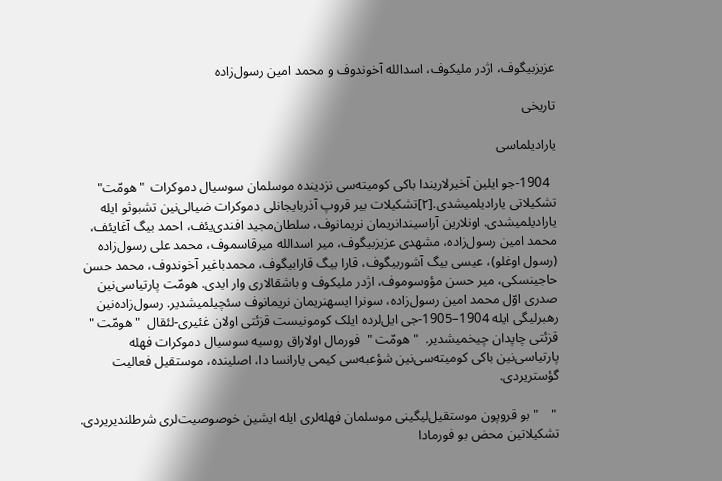عزیزبیگوف، اژدر ملیکوف، اسدالله آخوندوف و محمد امین رسول‌زاده

تاریخی

یارادیلماسی

  1904-جو ایلین آخیرلاریندا باکی کومیته‌سی نزدینده موسلمان سوسیال دموکرات  "هومّت"  تشکیلاتی یارادیلمیشدی.[۲]تشکیلات بیر قروپ آذربایجانلی دموکرات ضیالی‌نین تشبوثو ایله یارادیلمیشدی. اونلارین آراسیندانریمان نریمانوف، سلطان‌مجید افندی‌یئف، احمد بیگ آغایئف، محمد امین رسول‌زاده، مشهدی عزیزبیگوف، میر اسدالله میرقاسموف، محمد علی رسول‌زاده (رسول‌ اوغلو)، عیسی بیگ آشوربیگوف، قارا بیگ قارابیگوف، محمدباغیر آخوندوف، محمد حسن حاجینسکی، میر حسن مؤوسوموف، اژدر ملیکوف و باشقالاری وار ایدی. هومّت پارتیاسی‌نین صدری اوّل محمد امین رسول‌زاده، سونرا ایسهنریمان نریمانوف سئچیلمیشدیر. رسول‌زاده‌نین رهبرلیگی ایله 1904–1905-جی ایل‌لرده ایلک کومونیست قزئتی اولان غئیری-لئقال  " هومّت "  قزئتی چاپدان چیخمیشدیر.  " هومّت "  فورمال اولاراق روسیه سوسیال دموکرات فهله پارتیاسی‌نین باکی کومیته‌سی‌نین شؤعبه‌سی کیمی یارانسا دا، اصلینده، موستقیل فعالیت گؤستریردی.

 "    " بو قروپون موستقیل‌لیگینی موسلمان فهله‌لری ایله ایشین خوصوصیت‌لری شرطلندیریردی. تشکیلاتین محض بو فورمادا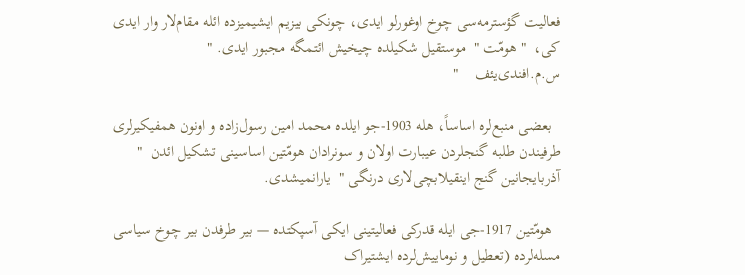فعالیت گؤسترمه‌سی چوخ اوغورلو ایدی، چونکی بیزیم ایشیمیزده ائله مقام‌لار وار ایدی کی،  " هومّت "  موستقیل شکیلده چیخیش ائتمگه مجبور ایدی. "     س.م.افندی‌یئف    "

  بعضی منبع‌لره اساساً، هله 1903-جو ایلده محمد امین رسول‌زاده و اونون همفیکیرلری طرفیندن طلبه گنجلردن عیبارت اولان و سونرادان هومّتین اساسینی تشکیل ائدن  " آذربایجانین گنج اینقیلابچی‌لاری درنگی "  یارانمیشدی.

  هومّتین 1917-جی ایله قدرکی فعالیتینی ایکی آسپکتده — بیر طرفدن بیر چوخ سیاسی مسله‌لرده (تعطیل و نوماییش‌لرده ایشتیراک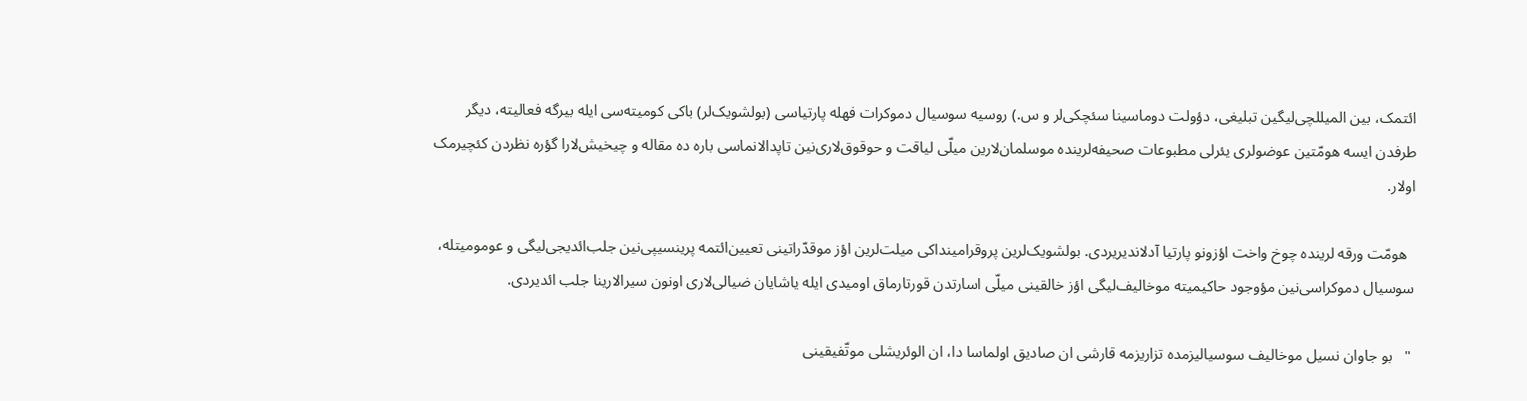ائتمک، بین المیللچی‌لیگین تبلیغی، دؤولت دوماسینا سئچکی‌لر و س.) روسیه سوسیال دموکرات فهله پارتیاسی (بولشویک‌لر) باکی کومیته‌سی ایله بیرگه فعالیته، دیگر طرفدن ایسه هومّتین عوضولری یئرلی مطبوعات صحیفه‌لرینده موسلمان‌لارین میلّی لیاقت و حوقوق‌لاری‌نین تاپدالانماسی باره ده مقاله و چیخیش‌لارا گؤره نظردن کئچیرمک اولار.

  هومّت ورقه لرینده چوخ واخت اؤزونو پارتیا آدلاندیریردی. بولشویک‌لرین پروقرامینداکی میلت‌لرین اؤز موقدّراتینی تعیین‌ائتمه پرینسیپی‌نین جلب‌ائدیجی‌لیگی و عومومیتله، سوسیال دموکراسی‌نین مؤوجود حاکیمیته موخالیف‌لیگی اؤز خالقینی میلّی اسارتدن قورتارماق اومیدی ایله یاشایان ضیالی‌لاری اونون سیرالارینا جلب ائدیردی.

 "   بو جاوان نسیل موخالیف سوسیالیزمده تزاریزمه قارشی ان صادیق اولماسا دا، ان الوئریشلی موتّفیقینی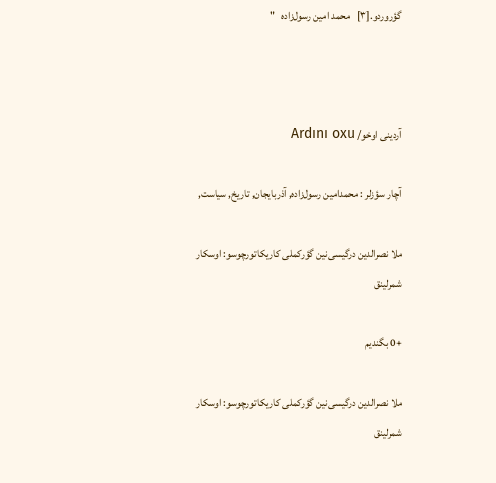گؤروردو.[۳]   محمد امین رسول‌زاده   "



آردینی اوخو/ Ardını oxu

آچار سؤزلر : محمدامین رسول‌زاده, آذربایجان, تاریخ, سیاست,

ملا نصرالدین درگیسی‌نین گؤرکملی کاریکاتورچوسو: اوسکار شمرلینق

+0 بگندیم

ملا نصرالدین درگیسی‌نین گؤرکملی کاریکاتورچوسو: اوسکار شمرلینق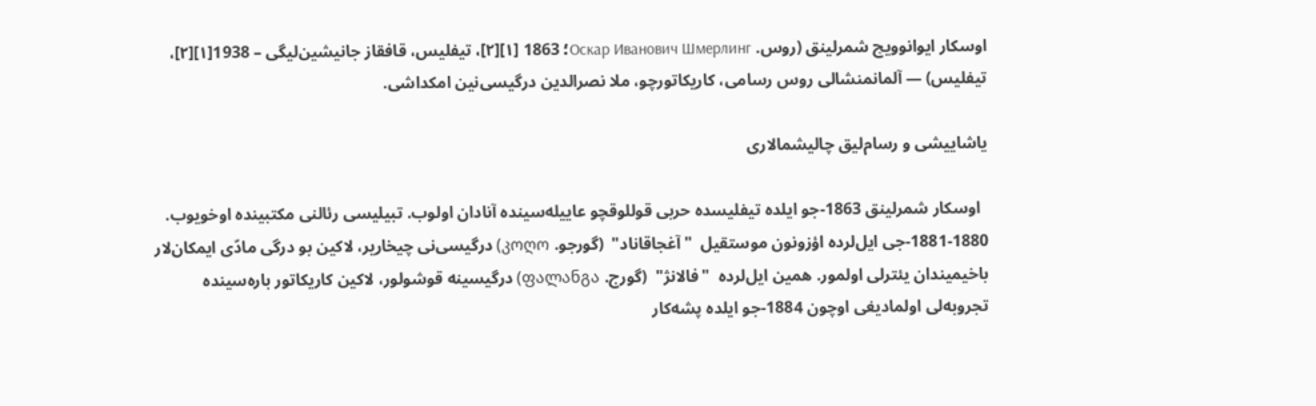اوسکار ایوانوویچ شمرلینق (روس. Оскар Иванович Шмерлинг؛ 1863 [۱][۲]، تیفلیس، قافقاز جانیشین‌لیگی – 1938[۱][۲]، تیفلیس) — آلمانمنشالی روس رسامی، کاریکاتورچو، ملا نصرالدین درگیسی‌نین امکداشی.

یاشاییشی و رسام‌لیق چالیشمالاری

  اوسکار شمرلینق 1863-جو ایلده تیفلیسده حربی قوللوقچو عاییله‌سینده آنادان اولوب. تبیلیسی رئالنی مکتبینده اوخویوب. 1880-1881-جی ایل‌لرده اؤزونون موستقیل  "آغجاقاناد‌"  (گورجو. კოღო) درگیسی‌نی چیخاریر، لاکین بو درگی مادّی ایمکان‌لار باخیمیندان یئترلی اولمور. همین ایل‌لرده  "فالانژ‌"  (گورج. ფალანგა) درگیسینه قوشولور، لاکین کاریکاتور باره‌سینده تجروبه‌لی اولمادیغی اوچون 1884-جو ایلده پشه‌کار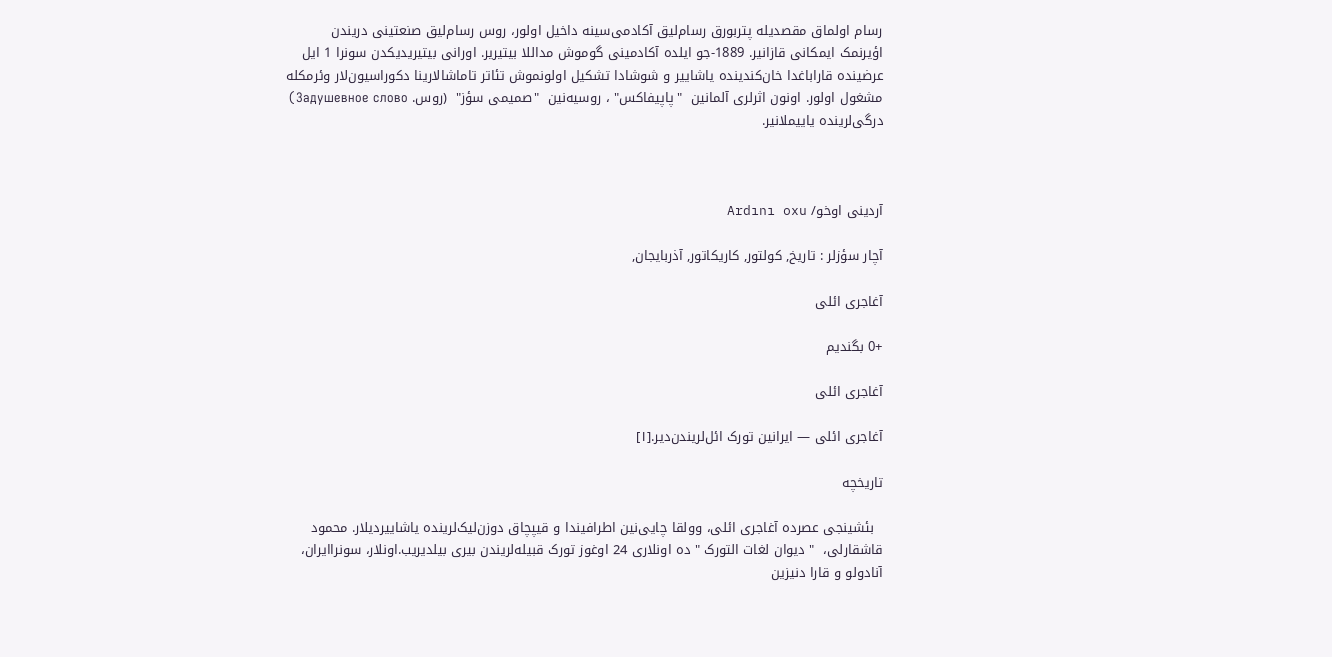رسام اولماق مقصدیله پتربورق رسام‌لیق آکادمی‌سینه داخیل اولور، روس رسام‌لیق صنعتینی دریندن اؤیرنمک ایمکانی قازانیر. 1889-جو ایلده آکادمینی گوموش مداللا بیتیریر. اورانی بیتیریدیکدن سونرا 1 ایل عرضینده قاراباغدا خان‌کندینده یاشاییر و شوشادا تشکیل اولونموش تئاتر تاماشالارینا دکوراسیون‌لار وئرمکله مشغول اولور. اونون اثرلری آلمانین  "پاپیفاکس‌" ، روسیه‌نین  "صمیمی سؤز‌"  (روس. Задушевное слово) درگی‌لرینده یاییملانیر.



آردینی اوخو/ Ardını oxu

آچار سؤزلر : تاریخ, کولتور, کاریکاتور, آذربایجان,

آغاجری ائلی

+0 بگندیم

آغاجری ائلی

آغاجری ائلی — ایرانین تورک ائل‌لریندن‌دیر.[۱]

تاریخچه

  بئشینجی عصرده آغاجری ائلی، وولقا چایی‌نین اطرافیندا و قیپچاق دوزن‌لیک‌لرینده یاشاییردیلار. محمود قاشقارلی،  " دیوان لغات التورک " ده اونلاری 24 اوغوز تورک قبیله‌لریندن بیری بیلدیریب.اونلار، سونراایران، آنادولو و قارا دنیزین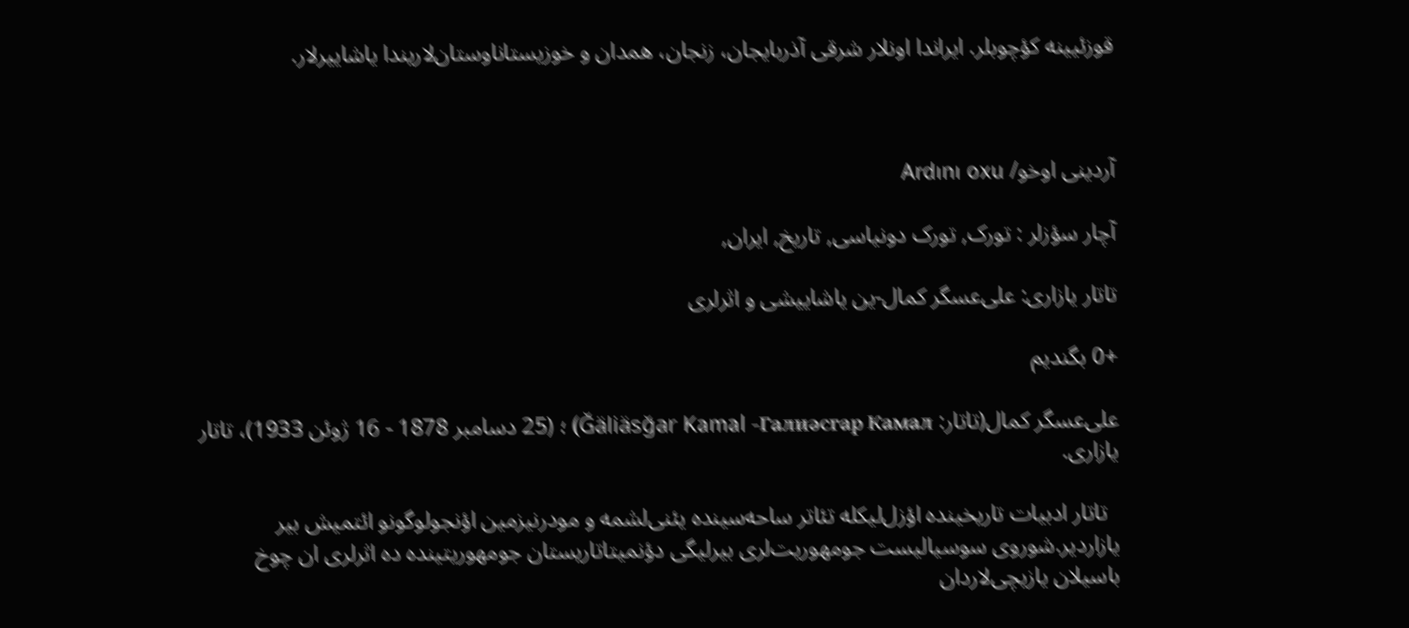قوزئیینه کؤچوبلر. ایراندا اونلار شرقی آذربایجان، زنجان، همدان و خوزیستاناوستان‌لاریندا یاشاییرلار.



آردینی اوخو/ Ardını oxu

آچار سؤزلر : تورک, تورک دونیاسی, تاریخ, ایران,

تاتار یازاری: علی‌عسگر کمال-ین یاشاییشی و اثرلری

+0 بگندیم

علی‌عسگر کمال(تاتار: Ğäliäsğar Kamal -Галиәсгар Камал) ؛ (25 دسامبر 1878 - 16 ژوئن 1933)، تاتار یازاری.

  تاتار ادبیات تاریخینده اؤزل‌لیکله تئاتر ساحه‌سینده یئنی‌لشمه و مودرنیزمین اؤنجولوگونو ائتمیش بیر یازاردیر.شوروی سوسیالیست جومهوریت‌لری بیرلیگی دؤنمیتاتاریستان جومهوریتینده ده اثرلری ان چوخ باسیلان یازیچی‌لاردان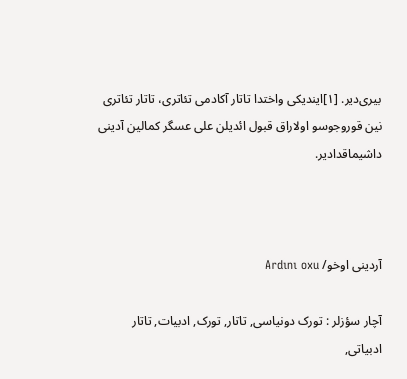بیری‌دیر. [۱]ایندیکی واختدا تاتار آکادمی تئاتری، تاتار تئاتری نین قوروجوسو اولاراق قبول ائدیلن علی عسگر کمالین آدینی داشیماقدادیر.



آردینی اوخو/ Ardını oxu

آچار سؤزلر : تورک دونیاسی, تاتار, تورک, ادبیات, تاتار ادبیاتی,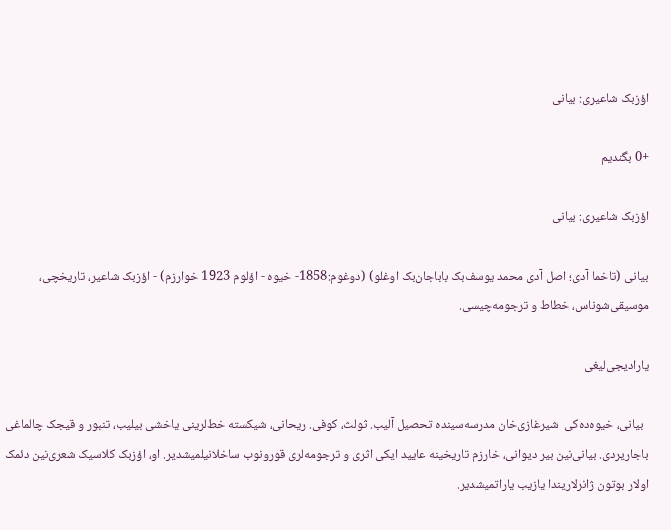اؤزبک شاعیری: بیانی

+0 بگندیم

اؤزبک شاعیری: بیانی

بیانی (تاخما آدی؛ اصل آدی محمد یوسف‌بک باباجان‌بک اوغلو) (دوغوم:1858- خیوه - اؤلوم 1923 خوارزم) - اؤزبک شاعیر، تاریخچی، موسیقی‌شوناس، خطاط و ترجومه‌چیسی.

یارادیجی‌لیغی

  بیانی، خیوه‌ده‌کی  شیرغازی‌خان مدرسه‌سینده تحصیل آلیب. ثولث، کوفی. ریحانی، شیکسته خط‌لرینی یاخشی بیلیب، تنبور و قیجک چالماغی باجاریردی. بیانی‌نین بیر دیوانی، خارزم تاریخینه عایید ایکی اثری و ترجومه‌لری قورونوب ساخلانیلمیشدیر. او، اؤزبک کلاسیک شعری‌نین دئمک اولار بوتون ژانرلاریندا یازیب یاراتمیشدیر.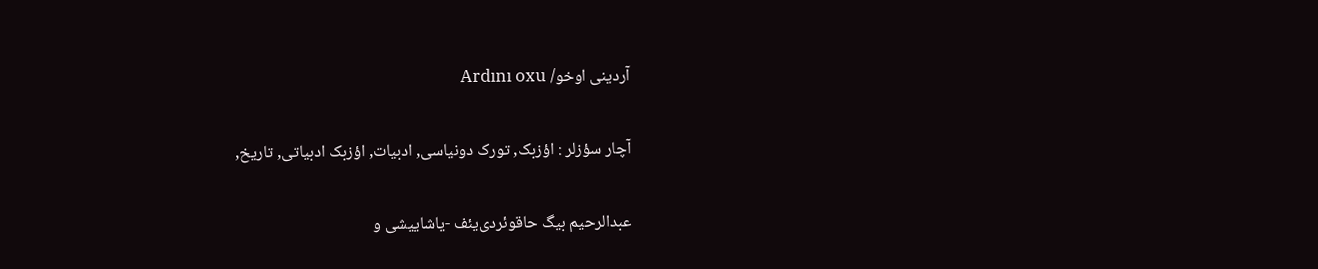آردینی اوخو/ Ardını oxu

آچار سؤزلر : اؤزبک, تورک دونیاسی, ادبیات, اؤزبک ادبیاتی, تاریخ,

عبدالرحیم بیگ حاقوئردی‌یئف -یاشاییشی و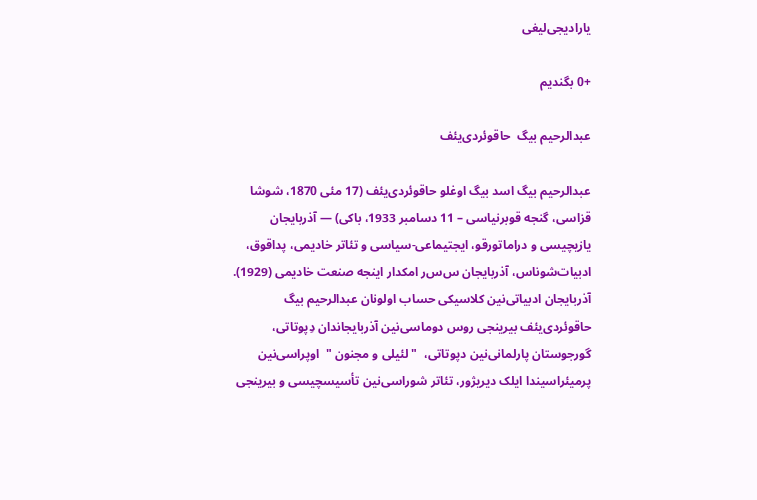یارادیجی‌لیغی

+0 بگندیم

عبدالرحیم بیگ  حاقوئردی‌یئف

عبدالرحیم بیگ اسد بیگ اوغلو حاقوئردی‌یئف (17 مئی 1870، شوشا قزاسی، گنجه قوبرنیاسی – 11 دسامبر 1933، باکی) — آذربایجان یازیچیسی و دراماتورقو، ایجتیماعی-سیاسی و تئاتر خادیمی، پداقوق، ادبیات‌شوناس، آذربایجان س‌س‌ر امکدار اینجه صنعت خادیمی (1929). آذربایجان ادبیاتی‌نین کلاسیکی حساب اولونان عبدالرحیم بیگ حاقوئردی‌یئف بیرینجی روس دوماسی‌نین آذربایجاندان دِپوتاتی، گورجوستان پارلمانی‌نین دپوتاتی،  " لئیلی و مجنون "  اوپراسی‌نین پرمیئراسیندا ایلک دیریژور، تئاتر شوراسی‌نین تأسیسچیسی و بیرینجی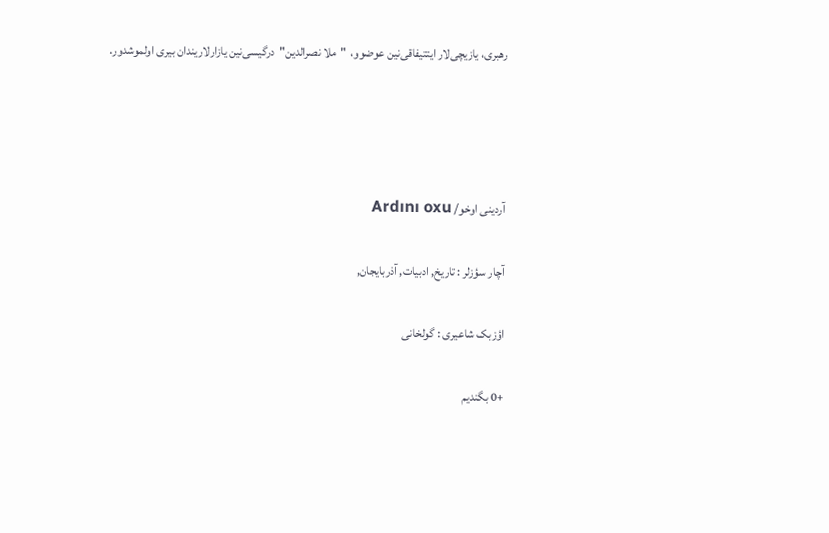رهبری، یازیچی‌لار ایتتیفاقی‌نین عوضوو،  "ملا نصرالدین"  درگیسی‌‌نین یازارلاریندان بیری اولموشدور.




آردینی اوخو/ Ardını oxu

آچار سؤزلر : تاریخ, ادبیات, آذربایجان,

اؤزبک شاعیری : گولخانی

+0 بگندیم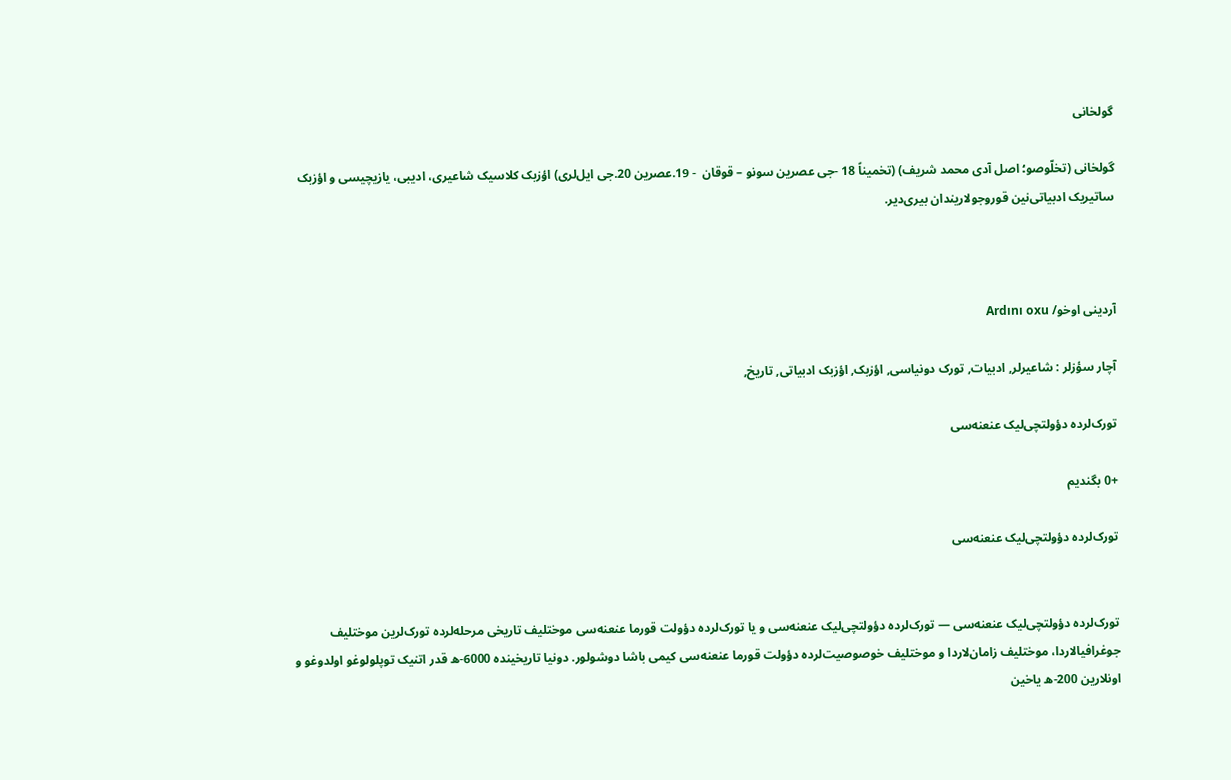گولخانی

گولخانی (تخلّوصو؛ اصل آدی محمد شریف) (تخمیناً 18 -جی عصرین سونو – قوقان  - 19.عصرین 20.جی ایل‌لری) اؤزبک کلاسیک شاعیری، ادیبی، یازیچیسی و اؤزبک ساتیریک ادبیاتی‌نین قوروجولاریندان بیری‌دیر.



آردینی اوخو/ Ardını oxu

آچار سؤزلر : شاعیرلر, ادبیات, تورک دونیاسی, اؤزبک, اؤزبک ادبیاتی, تاریخ,

تورک‌لرده دؤولتچی‌لیک عنعنه‌سی

+0 بگندیم

تورک‌لرده دؤولتچی‌لیک عنعنه‌سی


تورک‌لرده دؤولتچی‌لیک عنعنه‌سی — تورک‌لرده دؤولتچی‌لیک عنعنه‌سی و یا تورک‌لرده دؤولت قورما عنعنه‌سی موختلیف تاریخی مرحله‌لرده تورک‌لرین موختلیف جوغرافیالاردا، موختلیف زامان‌لاردا و موختلیف خوصوصیت‌لرده دؤولت قورما عنعنه‌سی کیمی باشا دوشولور. دونیا تاریخینده 6000-ه قدر اتنیک توپلولوغو اولدوغو و اونلارین 200-ه یاخین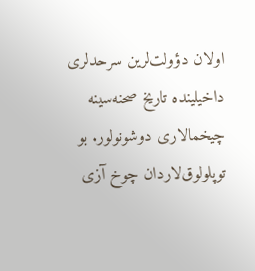اولان دؤولت‌لرین سرحدلری داخیلینده تاریخ صحنه‌سینه چیخمالاری دوشونولور. بو توپلولوق‌لاردان چوخ آزی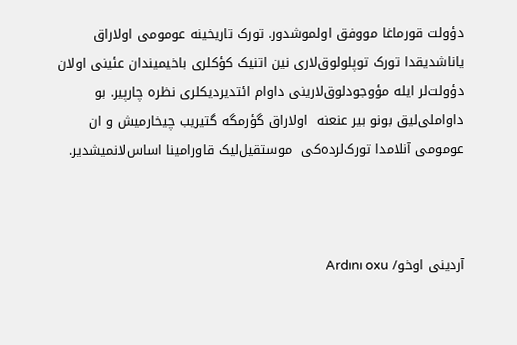دؤولت قورماغا مووفق اولموشدور. تورک تاریخینه عومومی اولاراق یاناشدیقدا تورک توپلولوق‌لاری نین اتنیک کؤکلری باخیمیندان عئینی اولان دؤولت‌لر ایله مؤوجودلوق‌لارینی داوام ائتدیردیکلری نظره چارپیر. بو داواملی‌لیق بونو بیر عنعنه  اولاراق گؤرمگه گتیریب چیخارمیش و ان عومومی آنلامدا تورک‌لرده‌کی  موستقیل‌لیک قاورامینا اساس‌لانمیشدیر.



آردینی اوخو/ Ardını oxu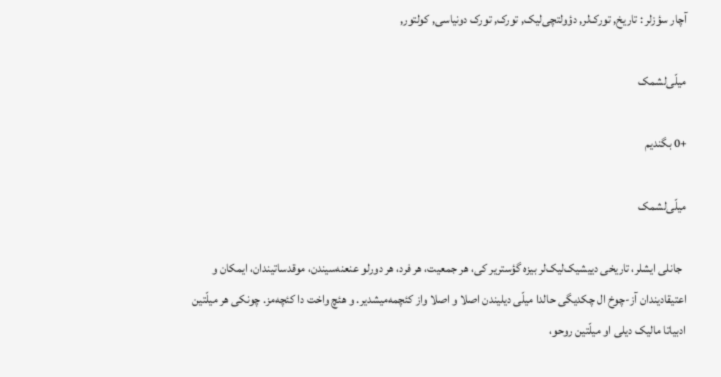آچار سؤزلر : تاریخ, تورک‌لر, دؤولتچی‌لیک, تورک, تورک دونیاسی, کولتور,

میلّی‌لشمک

+0 بگندیم

میلّی‌لشمک

  جانلی ایشلر، تاریخی دییشیک‌‌لیک‌لر بیزه گؤستریر کی، هر جمعیت، هر فرد، هر دورلو عنعنه‌سیندن، موقدساتیندان، ایمکان و اعتیقادیندان آز-چوخ ال چکدیگی حالدا میلّی‌ دیلیندن اصلا و اصلا واز کئچمه‌میشدیر. و هئچ واخت دا کئچه‌مز. چونکی هر میلّتین ادبیاتا مالیک دیلی او میلّتین روحو،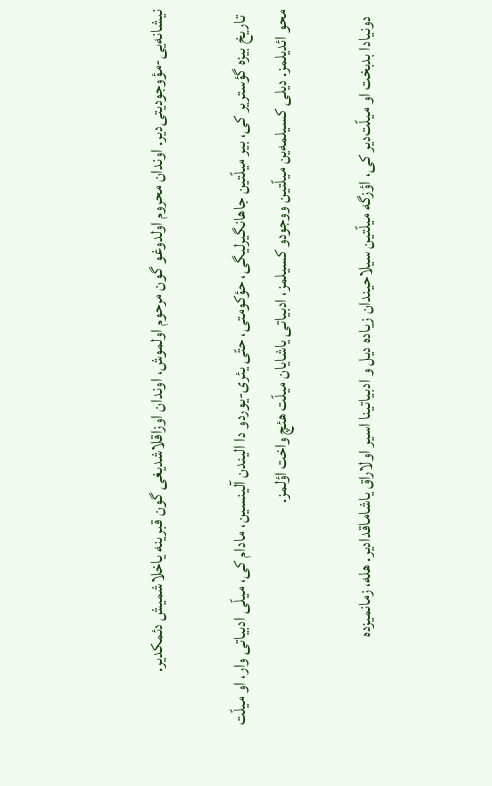نیشانه‌یی-مؤوجودیتی‌دیر. اوندان محروم اولدوغو گون مرحوم اولموش، اوندان اوزاقلاشدیغی گون قبرینه یاخلاشمیش دئمکدیر.

  تاریخ بیزه گؤستریر کی، بیر میلّتین جاهانگیرلیگی، حؤکومتی، حتّی یئری-یوردو دا الیندن آلینسین، مادام کی، میلّی‌ ادبیاتی وار، او میلّت محو ائدیلمز. دیلی کسیلمه‌ین میلّتین ووجودو کسیلمز، ادبیاتی یاشایان میلّت هئچ واخت اؤلمز.

  دونیادا بدبخت او میلّت‌دیر کی، اؤزگه میلّتین سیلاحیندان زیاده دیل و ادبیاتینا اسیر اولاراق یاشاماقدادیر. هله، زمانمیزده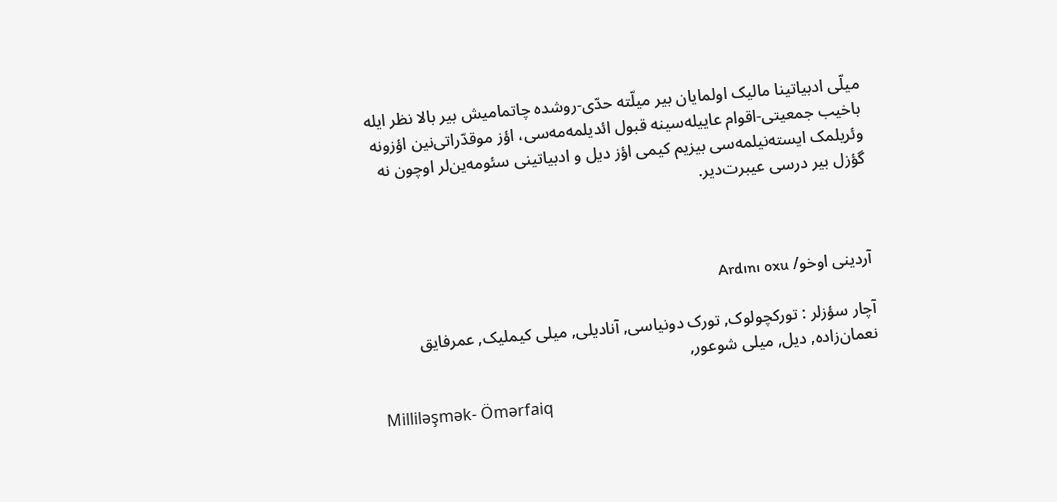میلّی‌ ادبیاتینا مالیک اولمایان بیر میلّته حدّی-روشده چاتمامیش بیر بالا نظر ایله باخیب جمعیتی-اقوام عاییله‌سینه قبول ائدیلمه‌مه‌سی، اؤز موقدّراتی‌نین اؤزونه وئریلمک ایسته‌نیلمه‌سی بیزیم کیمی اؤز دیل و ادبیاتینی سئومه‌ین‌لر اوچون نه گؤزل بیر درسی عیبرت‌دیر.



آردینی اوخو/ Ardını oxu

آچار سؤزلر : تورکچولوک, تورک دونیاسی, آنادیلی, میلی کیملیک, عمرفایق نعمان‌زاده, دیل, میلی شوعور,

Milliləşmək- Ömərfaiq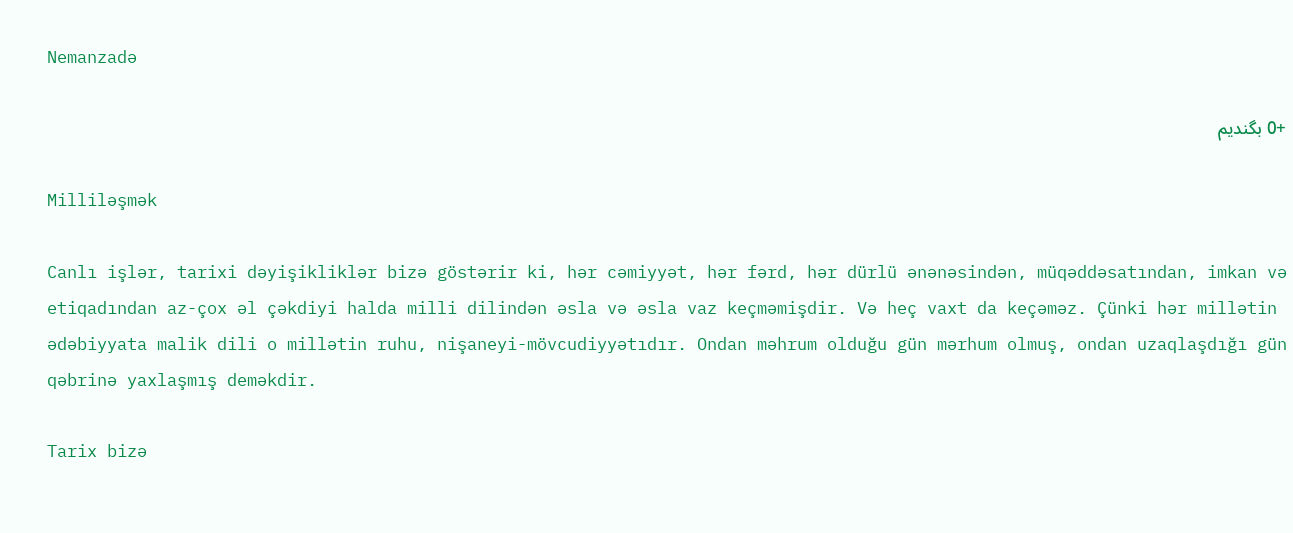Nemanzadə

+0 بگندیم

Milliləşmək

Canlı işlər, tarixi dəyişikliklər bizə göstərir ki, hər cəmiyyət, hər fərd, hər dürlü ənənəsindən, müqəddəsatından, imkan və etiqadından az-çox əl çəkdiyi halda milli dilindən əsla və əsla vaz keçməmişdir. Və heç vaxt da keçəməz. Çünki hər millətin ədəbiyyata malik dili o millətin ruhu, nişaneyi-mövcudiyyətıdır. Ondan məhrum olduğu gün mərhum olmuş, ondan uzaqlaşdığı gün qəbrinə yaxlaşmış deməkdir.

Tarix bizə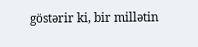göstərir ki, bir millətin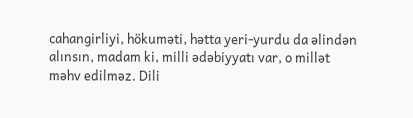cahangirliyi, hökuməti, hətta yeri-yurdu da əlindən alınsın, madam ki, milli ədəbiyyatı var, o millət məhv edilməz. Dili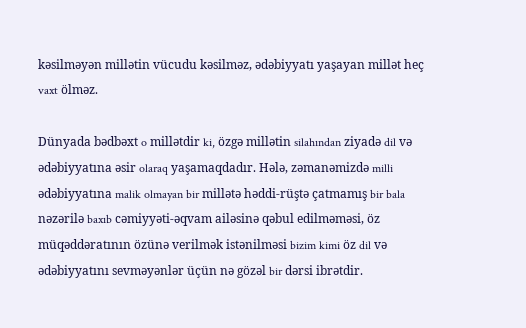kəsilməyən millətin vücudu kəsilməz, ədəbiyyatı yaşayan millət heç vaxt ölməz.

Dünyada bədbəxt o millətdir ki, özgə millətin silahından ziyadə dil və ədəbiyyatına əsir olaraq yaşamaqdadır. Hələ, zəmanəmizdə milli ədəbiyyatına malik olmayan bir millətə həddi-rüştə çatmamış bir bala nəzərilə baxıb cəmiyyəti-əqvam ailəsinə qəbul edilməməsi, öz müqəddəratının özünə verilmək istənilməsi bizim kimi öz dil və ədəbiyyatını sevməyənlər üçün nə gözəl bir dərsi ibrətdir.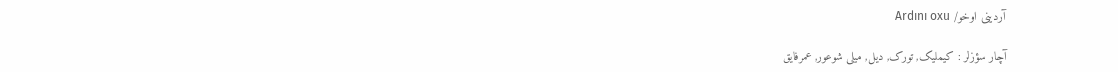آردینی اوخو/ Ardını oxu

آچار سؤزلر : کیملیک, تورک, دیل, میلی شوعور, عمرفایق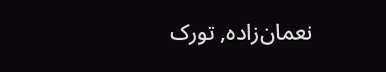نعمان‌زاده, تورک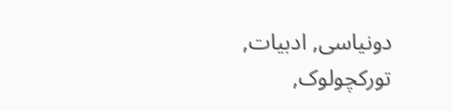دونیاسی, ادبیات, تورکچولوک,